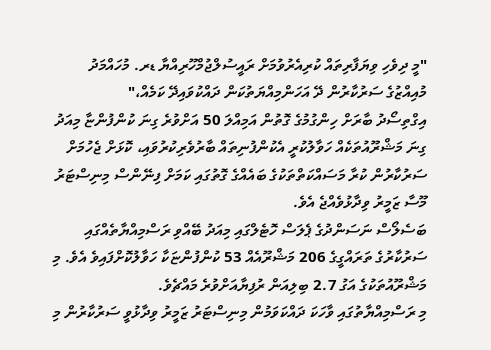"މީ ދިވެހި ވިޔަފާރިތައް ކުރިއެރުވުމަށް ރައީސުލްޖުމްހޫރިއްޔާ ޑރ. މުހައްމަދު މުއިއްޒުގެ ސަރުކާރުން ދޭ އަހަންމިއްޔަތުކަން ދައްކުވައިދޭ ކަމެއް،"
އިގްތިސޯދު ބާރަށް ހިންގުމުގެ ގޮތުން އަމިއްލަ 50 އަށްވުރެ ގިނަ ކުންފުންޏާ މިއަދު ގިނަ މަޝްރޫއުތަކެއް ހަވާލުކުރީ އެކުންފުނިތައް ބާރުވެރިކުރުވައި، ކޮޅަށް ޖެހުމަށް ސަރުކާރުން ކުރާ މަސައްކަތްތަކުގެ ބައެއްގެ ގޮތުގައި ކަމަށް ފިނޭންސް މިނިސްޓަރު މޫސާ ޒަމީރު ވިދާޅުވެއްޖެ އެވެ.
ބަސެލޯސް ނަސަންދުގެ ޕެލަސް ހޮޓެލްގައި މިއަދު ބޭއްވި ރަސްމިއްޔާތެއްގައި ސަރުކާރުގެ ތަރައްގީގެ 206 މަޝްރޫއެއް 53 ކުންފުންޏަކާ ހަވާލުކޮށްފައިވެ އެވެ. މި މަޝްރޫއުތަކުގެ އަގު 2.7 ބިލިއަން ރުފިޔާއަށްވުރެ މައްޗެވެ.
މި ރަސްމިއްޔާތުގައި ވާހަކަ ދައްކަވަމުން މިނިސްޓަރު ޒަމީރު ވިދާޅުވީ ސަރުކާރުން މި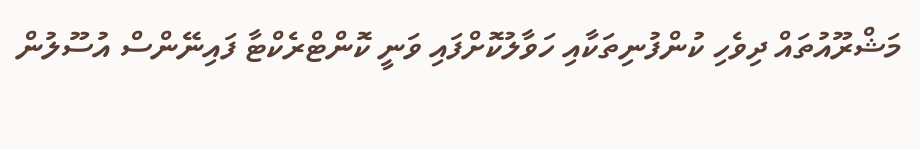މަޝްރޫއުތައް ދިވެހި ކުންފުނިތަކާއި ހަވާލުކޮށްފައި ވަނީ ކޮންޓްރެކްޓާ ފައިނޭންސް އުސޫލުން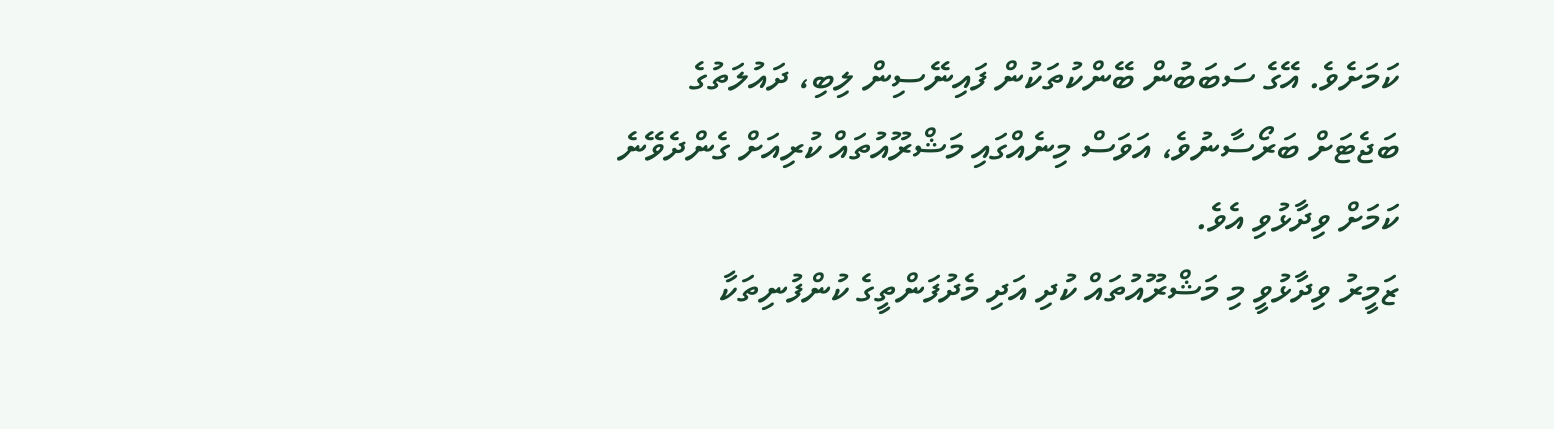ކަމަށެވެ. އޭގެ ސަބަބުން ބޭންކުތަކުން ފައިނޭސިން ލިބި، ދައުލަތުގެ ބަޖެޓަށް ބަރޯސާނުވެ، އަވަސް މިނެއްގައި މަޝްރޫއުތައް ކުރިއަށް ގެންދެވޭނެ ކަމަށް ވިދާޅުވި އެވެ.
ޒަމީރު ވިދާޅުވީ މި މަޝްރޫއުތައް ކުދި އަދި މެދުފަންތީގެ ކުންފުނިތަކާ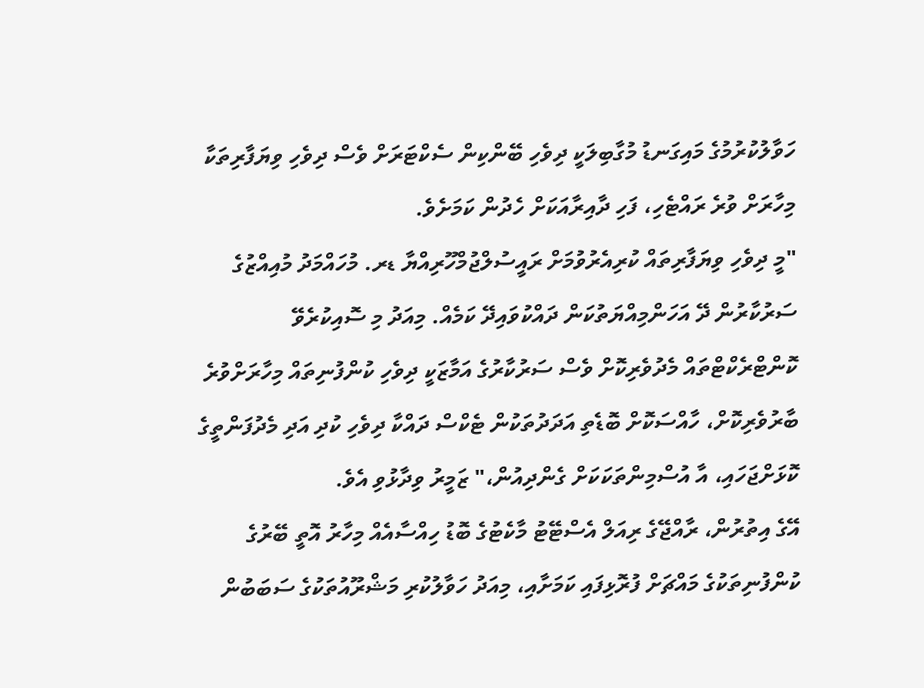ހަވާލުކުރުމުގެ މައިގަނޑު މުގާބިލަކީ ދިވެހި ބޭންކިން ސެކްޓަރަށް ވެސް ދިވެހި ވިޔަފާރިތަކާ މިހާރަށް ވުރެ ރައްޓެހި، ފަހި ދާއިރާއަކަށް ހެދުން ކަމަށެވެ.
"މީ ދިވެހި ވިޔަފާރިތައް ކުރިއެރުވުމަށް ރައީސުލްޖުމްހޫރިއްޔާ ޑރ. މުހައްމަދު މުއިއްޒުގެ ސަރުކާރުން ދޭ އަހަންމިއްޔަތުކަން ދައްކުވައިދޭ ކަމެއް. މިއަދު މި ސޮއިކުރެވޭ ކޮންޓްރެކްޓްތައް މެދުވެރިކޮށް ވެސް ސަރުކާރުގެ އަމާޒަކީ ދިވެހި ކުންފުނިތައް މިހާރަށްވުރެ ބާރުވެރިކޮށް، ހާއްސަކޮށް ބޮޑެތި އަދަދުތަކުން ޓެކްސް ދައްކާ ދިވެހި ކުދި އަދި މެދުފަންތީގެ ކޮޅަށްޖަހައި، އާ އުސްމިންތަކަކަށް ގެންދިއުން،" ޒަމީރު ވިދާޅުވި އެވެ.
އޭގެ އިތުރުން، ރާއްޖޭގެ ރިއަލް އެސްޓޭޓު މާކެޓުގެ ބޮޑު ހިއްސާއެއް މިހާރު އޮތީ ބޭރުގެ ކުންފުނިތަކުގެ މައްޗަށް ފުރޮޅިފައި ކަމަށާއި، މިއަދު ހަވާލުކުރި މަޝްރޫއުތަކުގެ ސަބަބުން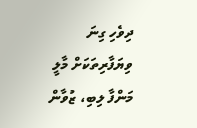ދިވެހި ގިނަ ވިޔަފާރިތަކަށް މާލީ މަންފާ ލިބި، ޒުވާން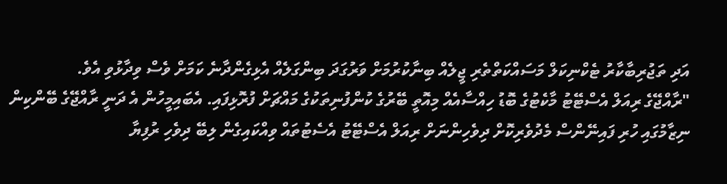އަދި ތަޖުރިބާކާރު ޓެކްނިކަލް މަސައްކަތްތެރި ޖީލެއް ބިނާކުރުމަށް ވަރުގަދަ ބިންގަލެއް އެޅިގެންދާނެ ކަމަށް ވެސް ވިދާޅުވި އެވެ.
"ރާއްޖޭގެ ރިއަލް އެސްޓޭޓު މާކެޓުގެ ބޮޑު ހިއްސާއެއް މިއޮތީ ބޭރުގެ ކުންފުނިތަކުގެ މައްޗަށް ފުރޮޅިފައި. އެބައިމީހުން އެ ދަނީ ރާއްޖޭގެ ބޭންކިން ނިޒާމުގައި ހުރި ފައިނޭންސް މެދުވެރިކޮށް ދިވެހިންނަށް ރިއަލް އެސްޓޭޓު އެސެޓުތައް ވިއްކައިގެން ލިބޭ ދިވެހި ރުފިޔާ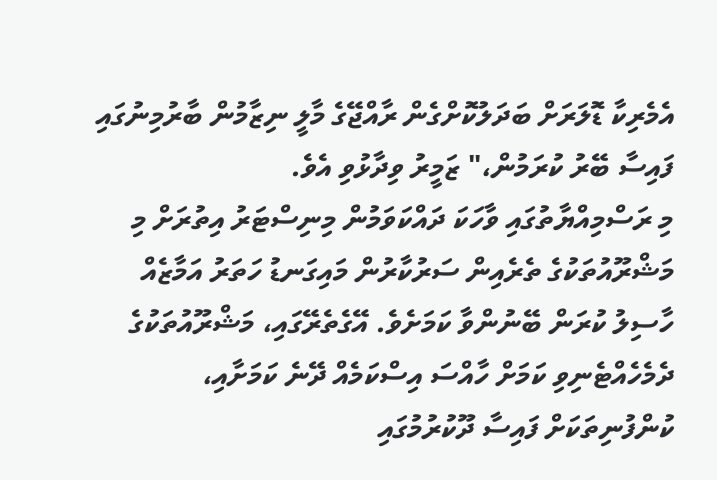އެމެރިކާ ޑޮލަރަށް ބަދަލުކޮށްގެން ރާއްޖޭގެ މާލީ ނިޒާމުން ބާރުމިނުގައި ފައިސާ ބޭރު ކުރަމުން،" ޒަމީރު ވިދާޅުވި އެވެ.
މި ރަސްމިއްޔާތުގައި ވާހަކަ ދައްކަވަމުން މިނިސްޓަރު އިތުރަށް މި މަޝްރޫއުތަކުގެ ތެރެއިން ސަރުކާރުން މައިގަނޑު ހަތަރު އަމާޒެއް ހާސިލު ކުރަން ބޭނުންވާ ކަމަށެވެ. އޭގެތެރޭގައި، މަޝްރޫއުތަކުގެ ދެމެހެއްޓެނިވި ކަމަށް ހާއްސަ އިސްކަމެއް ދޭނެ ކަމަށާއި، ކުންފުނިތަކަށް ފައިސާ ދޫކުރުމުގައި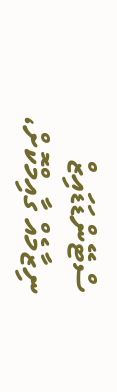ސްޓޭންޑަޑައިޒް ނިޒާމެއް ގާއިމްކޮށް،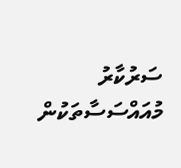ސަރުކާރު މުއައްސަސާތަކުން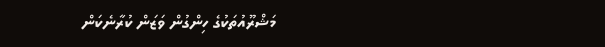މަޝްރޫއުތަކުގެ ހިންގުން ވަޒަން ކުރާނެކަން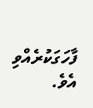ފާހަގަކުރެއްވި އެވެ.